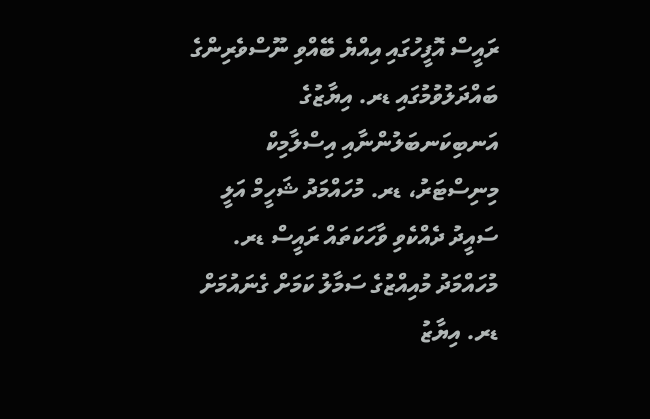ރައީސް އޮފީހުގައި އިއްޔެ ބޭއްވި ނޫސްވެރިންގެ ބައްދަލުވުމުގައި ޑރ. އިޔާޒުގެ އަނބިކަނބަލުންނާއި އިސްލާމިކް މިނިސްޓަރު، ޑރ. މުހައްމަދު ޝަހީމް އަލީ ސައީދު ދެއްކެވި ވާހަކަތައް ރައީސް ޑރ. މުހައްމަދު މުއިއްޒުގެ ސަމާލު ކަމަށް ގެނައުމަށް ޑރ. އިޔާޒު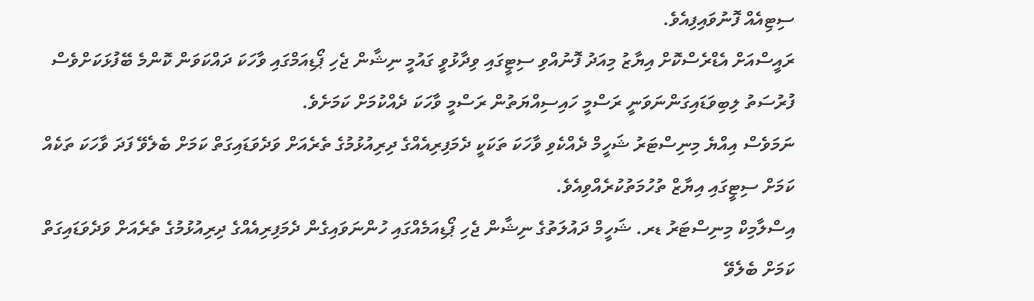ސިޓިއެއް ފޮނުވައިފިއެވެ.
ރައީސްއަށް އެޑްރެސްކޮށް އިޔާޒު މިއަދު ފޮނުއްވި ސިޓީގައި ވިދާޅުވީ ގައުމީ ނިޝާން ޖެހި ޕޯޑިއަމްގައި ވާހަކަ ދައްކަވަން ކޮންމެ ބޭފުޅަކަށްވެސް ފުރުސަތު ލިބިވަޑައިގަންނަވަނީ ރަސްމީ ހައިސިއްޔަތުން ރަސްމީ ވާހަކަ ދެއްކުމަށް ކަމަށެވެ.
ނަމަވެސް އިއްޔެ މިނިސްޓަރު ޝަހީމް ދެއްކެވި ވާހަކަ ތަކަކީ ދެމަފިރިއެއްގެ ދިރިއުޅުމުގެ ތެރެއަށް ވަދެވަޑައިގަތް ކަމަށް ބެލެވޭ ފަދަ ވާހަކަ ތަކެއް ކަމަށް ސިޓީގައި އިޔާޒް ތުހުމަތުކުރެއްވިއެވެ.
އިސްލާމިކް މިނިސްޓަރު ޑރ. ޝަހީމް ދައުލަތުގެ ނިޝާން ޖެހި ޕޯޑިއަމެއްގައި ހުންނަވައިގެން ދެމަފިރިއެއްގެ ދިރިއުޅުމުގެ ތެރެއަށް ވަދެވަޑައިގަތް ކަމަށް ބެލެވޭ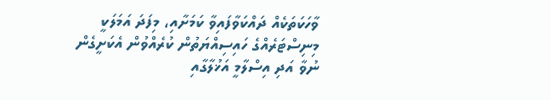ވާހަކަތަކެއް ދައްކަވާފައިވާ ކަމަށާއި، މިފަދަ އަމަލަކީ މިނިސްޓަރެއްގެ ހައިސިއްޔަތުން ކުރެއްވުން އެކަށީގެން ނުވާ އަދި އިސްލާމީ އަޚުލާގާއި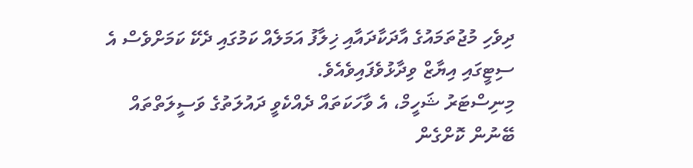ދިވެހި މުޖުތަމައުގެ އާދަކާދައާއި ޚިލާފު އަމަލެއް ކަމުގައި ދެކޭ ކަމަށްވެސް އެ ސިޓީގައި އިޔާޒް ވިދާޅުވެފައިވެއެވެ.
މިނިސްޓަރު ޝަހީމް، އެ ވާހަކަތައް ދެއްކެވީ ދައުލަތުގެ ވަސީލަތްތައް ބޭނުން ކޮށްގެން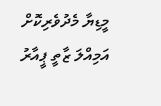މީޑިޔާ މެދުވެރިކޮށް އަމިއްލަ ޒާތީ ޕީއާރު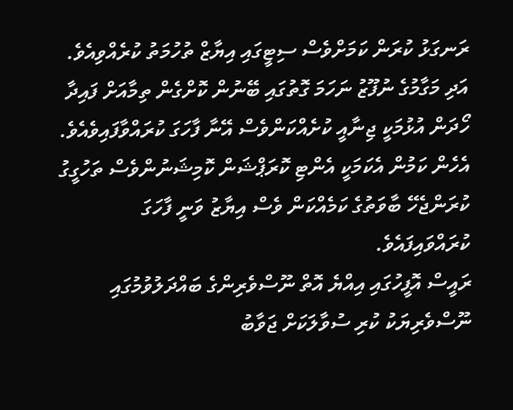ރަނގަޅު ކުރަން ކަމަށްވެސް ސިޓީގައި އިޔާޒް ތުހުމަތު ކުރެއްވިއެވެ. އަދި މަގާމުގެ ނުފޫޒު ނަހަމަ ގޮތުގައި ބޭނުން ކޮށްގެން ތިމާއަށް ފައިދާ ހޯދަން އުޅުމަކީ ޖިނާއީ ކުށެއްކަންވެސް އޭނާ ފާހަގަ ކުރައްވާފައިވެއެވެ.
އެހެން ކަމުން އެކަމަކީ އެންޓި ކޮރަޕްޝަން ކޮމިޝަނުންވެސް ތަހުގީގު ކުރަންޖެހޭ ބާވަތުގެ ކަމެއްކަން ވެސް އިޔާޒު ވަނީ ފާހަގަ ކުރައްވައިފައެވެ.
ރައީސް އޮފީހުގައި އިއްޔެ އޮތް ނޫސްވެރިންގެ ބައްދަލުވުމުގައި ނޫސްވެރިޔަކު ކުރި ސުވާލަކަށް ޖަވާބު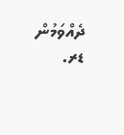ދެއްވަމުން ޑރ.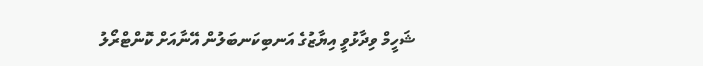ޝަހީމް ވިދާޅުވީ އިޔާޒުގެ އަނބިކަނބަލުން އޭނާއަށް ކޮންޓްރޯލު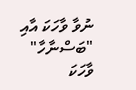ނުވާ ވާހަކަ އާއި "ބަސްނާހާ" ވާހަކަ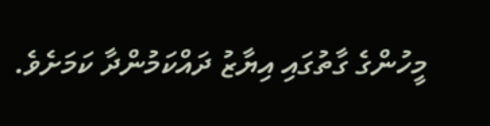މީހުންގެ ގާތުގައި އިޔާޒު ދައްކަމުންދާ ކަމަށެވެ.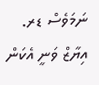ނަމަވެސް ޑރ. އިޔާޒް ވަނީ އެކަން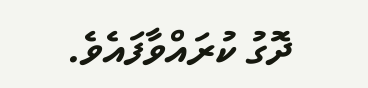ދޮގު ކުރައްވާފައެވެ.